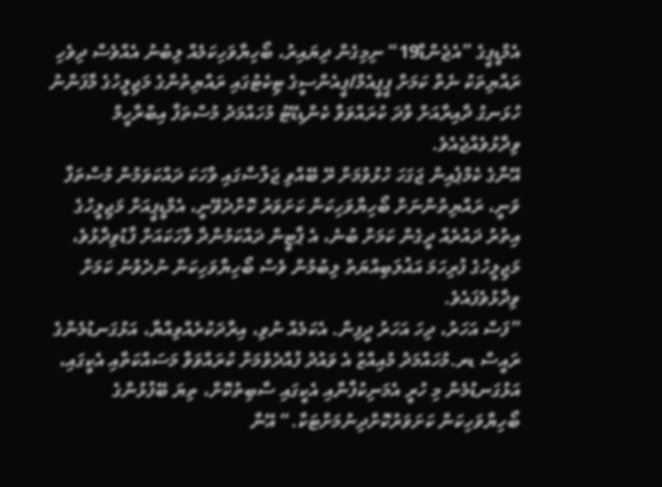އެމްޑީޕީގެ ”އެޖެންޑާ19“ ނިމިގެން ދިޔައިރު، ބޯހިޔާވަހިކަމެއް ލިބުނު އެއްވެސް ދިވެހި ރައްޔިތަކު ނެތް ކަމަށް ޕީޕީއެމް/ޕީއެންސީގެ ޓިކެޓުގައި ރައްޔިތުންގެ މަޖިލީހުގެ މާފަންނު ހުޅަނގު ދާއިރާއަށް ވާދަ ކުރައްވަވާ ކެންޑިޑޭޓު މުހައްމަދު މުސްތަފާ އިބްރާހީމް ވިދާޅުވެއްޖެއެވެ.
އޭނާގެ ކެމްޕެއިން ޖަގަހަ ހުޅުވުމަށް ރޭ ބޭއްވި ޖަލްސާގައި ވާހަކަ ދައްކަވަމުން މުސްތަފާ ވަނީ، ރައްޔިތުންނަށް ބޯހިޔާވަހިކަން ކަށަވަރު ކޮށްދެވޭނީ، އެމްޑީޕީއަށް މަޖިލީހުގެ އިތުރު ދައުރެއް ދީގެން ކަމަށް ބުނެ، އެ ޕާޓީން ދައްކަމުންދާ ވާހަކައަށް ފާޑުވިދާޅުވެ، މަޖިލީހުގެ ފުރިހަމަ އަޣުލަބިއްޔަތު ލިބުމުން ވެސް ބޯހިޔާވަހިކަން ނުދެވުނު ކަމަށް ވިދާޅުވެފައެވެ.
”ފަސް އަހަރު، ދިހަ އަހަރު ދީފިން. އެކަމެއް ނުވި، އިރާދަކުރެއްވިއްޔާ، އަޅުގަނޑުމެންގެ ރައީސް ޑރ.މުހައްމަދު މުއިއްޒު އެ ވައުދު ފުއްދެވުމަށް ކުރައްވަވާ މަސައްކަތާއި އެކީގައި، އަޅުގަނޑުމެން މި ހުރީ އެމަނިކުފާނާއި އެކީގައި ސާބިތުކޮށް، ތިޔަ ބޭފުޅުންގެ ބޯހިޔާވަހިކަން ކަށަވަރުކޮށްދިނުމަށްޓަކާ.“ އޭނާ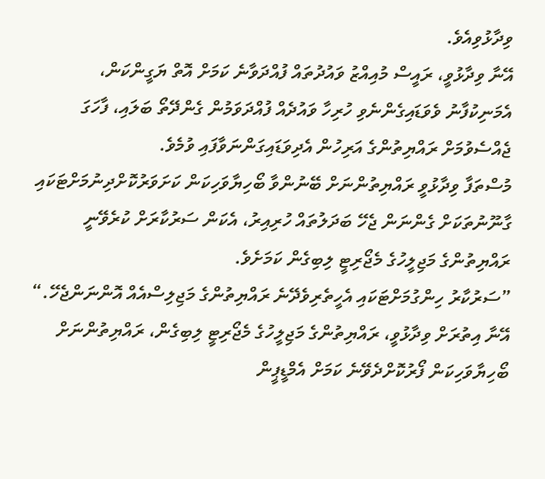ވިދާޅުވިއެވެ.
އޭނާ ވިދާޅުވީ، ރައީސް މުއިއްޒު ވައުދުތައް ފުއްދަވާނެ ކަމަށް އޮތް ޔަގީންކަން، އެމަނިކުފާނު ވެވަޑައިގެންނެވި ހުރިހާ ވައުދެއް ފުއްދަވަމުން ގެންދޭތޯ ބަލައި، ފާހަގަ ޖެއްސެވުމަށް ރައްޔިތުންގެ އަރިހުން އެދިވަޑައިގަންނަވާފައި ވުމެވެ.
މުސްތަފާ ވިދާޅުވީ ރައްޔިތުންނަށް ބޭނުންވާ ބޯހިޔާވަހިކަން ކަށަވަރުކޮށްދިނުމަށްޓަކައި ގާނޫނުތަކަށް ގެންނަން ޖެހޭ ބަދަލުތައް ހުރިއިރު، އެކަން ސަރުކާރަށް ކުރެވޭނީ ރައްޔިތުންގެ މަޖިލީހުގެ މެޖޯރިޓީ ލިބިގެން ކަމަށެވެ.
”ސަރުކާރު ހިންގުމަށްޓަކައި އެހީތެރިވެދޭނެ ރައްޔިތުންގެ މަޖިލިސްއެއް އޮންނަންޖެހޭ.“
އޭނާ އިތުރަށް ވިދާޅުވީ، ރައްޔިތުންގެ މަޖިލީހުގެ މެޖޯރިޓީ ލިބިގެން، ރައްޔިތުންނަށް ބޯހިޔާވަހިކަން ފޯރުކޮށްދެވޭނެ ކަމަށް އެމްޑީޕީން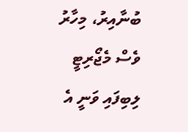ބުނާއިރު، މިހާރު ވެސް މެޖޯރިޓީ ލިބިފައި ވަނީ އެ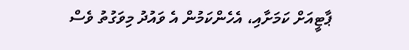ޕާޓީއަށް ކަމަށާއި، އެހެންކަމުން އެ ވައުދު މިވަގުތު ވެސް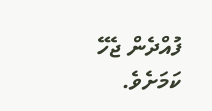ފުއްދެން ޖެހޭ ކަމަށެވެ.